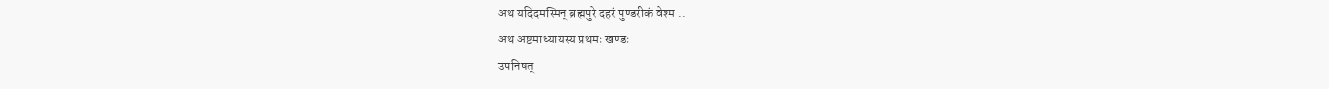अथ यदिदमस्मिन् ब्रह्मपुरे दहरं पुण्डरीकं वेश्म ..
अथ अष्टमाध्यायस्य प्रथमः खण्डः
उपनिषत्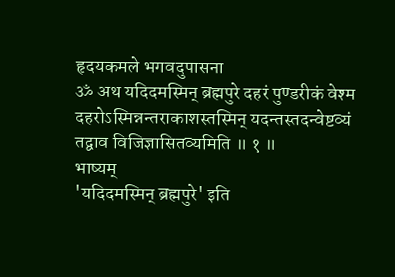हृदयकमले भगवदुपासना
ॐ अथ यदिदमस्मिन् ब्रह्मपुरे दहरं पुण्डरीकं वेश्म दहरोऽस्मिन्नन्तराकाशस्तस्मिन् यदन्तस्तदन्वेष्टव्यं तद्वाव विजिज्ञासितव्यमिति ॥ १ ॥
भाष्यम्
'यदिदमस्मिन् ब्रह्मपुरे' इति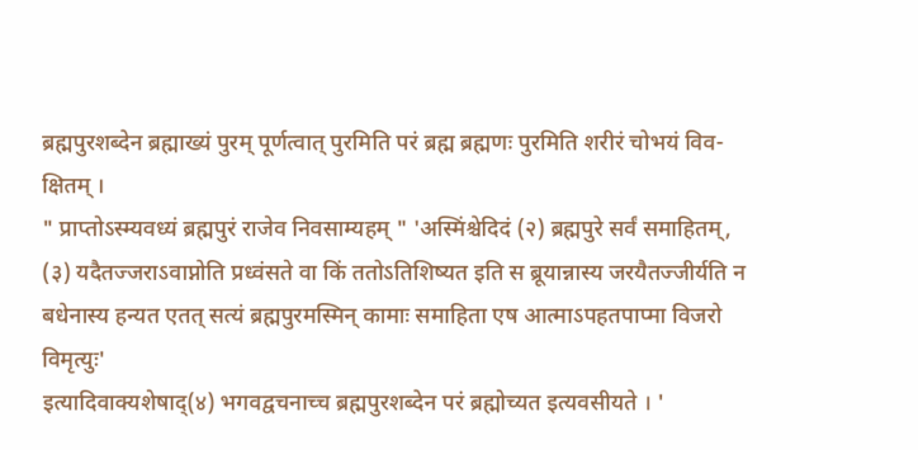ब्रह्मपुरशब्देन ब्रह्माख्यं पुरम् पूर्णत्वात् पुरमिति परं ब्रह्म ब्रह्मणः पुरमिति शरीरं चोभयं विव- क्षितम् ।
" प्राप्तोऽस्म्यवध्यं ब्रह्मपुरं राजेव निवसाम्यहम् " 'अस्मिंश्चेदिदं (२) ब्रह्मपुरे सर्वं समाहितम्,
(३) यदैतज्जराऽवाप्नोति प्रध्वंसते वा किं ततोऽतिशिष्यत इति स ब्रूयान्नास्य जरयैतज्जीर्यति न बधेनास्य हन्यत एतत् सत्यं ब्रह्मपुरमस्मिन् कामाः समाहिता एष आत्माऽपहतपाप्मा विजरो विमृत्युः'
इत्यादिवाक्यशेषाद्(४) भगवद्वचनाच्च ब्रह्मपुरशब्देन परं ब्रह्मोच्यत इत्यवसीयते । '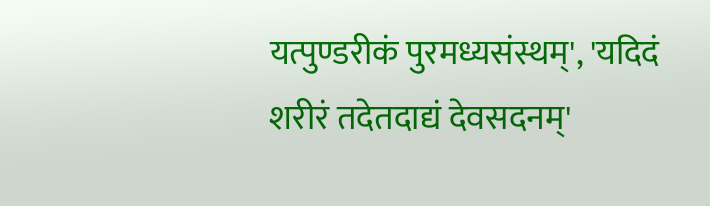यत्पुण्डरीकं पुरमध्यसंस्थम्', 'यदिदं शरीरं तदेतदाद्यं देवसदनम्'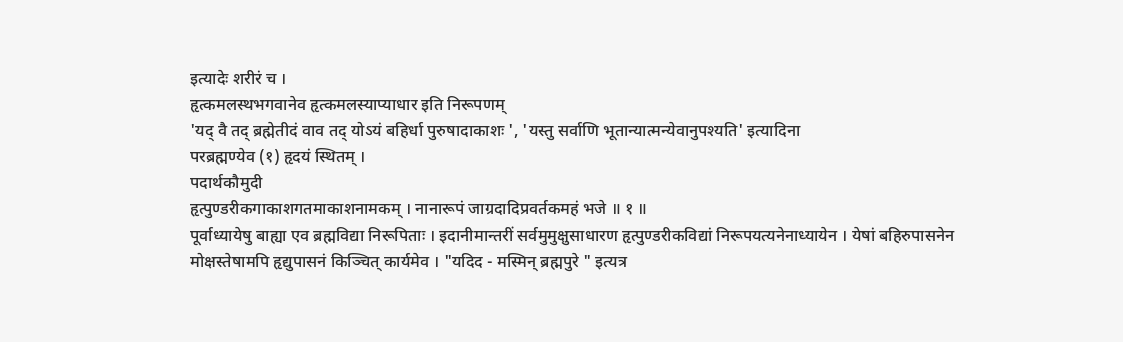इत्यादेः शरीरं च ।
हृत्कमलस्थभगवानेव हृत्कमलस्याप्याधार इति निरूपणम्
'यद् वै तद् ब्रह्मेतीदं वाव तद् योऽयं बहिर्धा पुरुषादाकाशः ', 'यस्तु सर्वाणि भूतान्यात्मन्येवानुपश्यति' इत्यादिना
परब्रह्मण्येव (१) हृदयं स्थितम् ।
पदार्थकौमुदी
हृत्पुण्डरीकगाकाशगतमाकाशनामकम् । नानारूपं जाग्रदादिप्रवर्तकमहं भजे ॥ १ ॥
पूर्वाध्यायेषु बाह्या एव ब्रह्मविद्या निरूपिताः । इदानीमान्तरीं सर्वमुमुक्षुसाधारण हृत्पुण्डरीकविद्यां निरूपयत्यनेनाध्यायेन । येषां बहिरुपासनेन मोक्षस्तेषामपि हृद्युपासनं किञ्चित् कार्यमेव । "यदिद - मस्मिन् ब्रह्मपुरे " इत्यत्र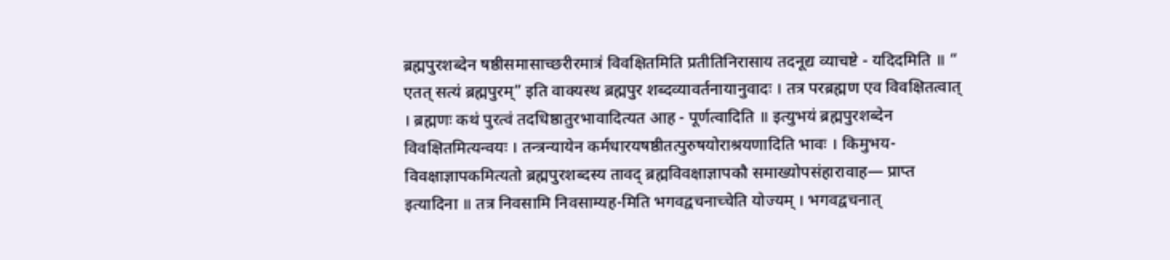ब्रह्मपुरशब्देन षष्ठीसमासाच्छरीरमात्रं विवक्षितमिति प्रतीतिनिरासाय तदनूद्य व्याचष्टे - यदिदमिति ॥ “ एतत् सत्यं ब्रह्मपुरम्” इति वाक्यस्थ ब्रह्मपुर शब्दव्यावर्तनायानुवादः । तत्र परब्रह्मण एव विवक्षितत्वात् । ब्रह्मणः कथं पुरत्वं तदधिष्ठातुरभावादित्यत आह - पूर्णत्वादिति ॥ इत्युभयं ब्रह्मपुरशब्देन विवक्षितमित्यन्वयः । तन्त्रन्यायेन कर्मधारयषष्ठीतत्पुरुषयोराश्रयणादिति भावः । किमुभय- विवक्षाज्ञापकमित्यतो ब्रह्मपुरशब्दस्य तावद् ब्रह्मविवक्षाज्ञापकौ समाख्योपसंहारावाह— प्राप्त इत्यादिना ॥ तत्र निवसामि निवसाम्यह-मिति भगवद्वचनाच्चेति योज्यम् । भगवद्वचनात्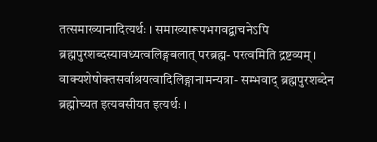तत्समाख्यानादित्यर्थः । समाख्यारूपभगवद्बाचनेऽपि ब्रह्मपुरशब्दस्यावध्यत्वलिङ्गबलात् परब्रह्म- परत्वमिति द्रष्टव्यम् । वाक्यशेषोक्तसर्वाश्रयत्वादिलिङ्गानामन्यत्रा- सम्भवाद् ब्रह्मपुरशब्देन ब्रह्मोच्यत इत्यवसीयत इत्यर्थः ।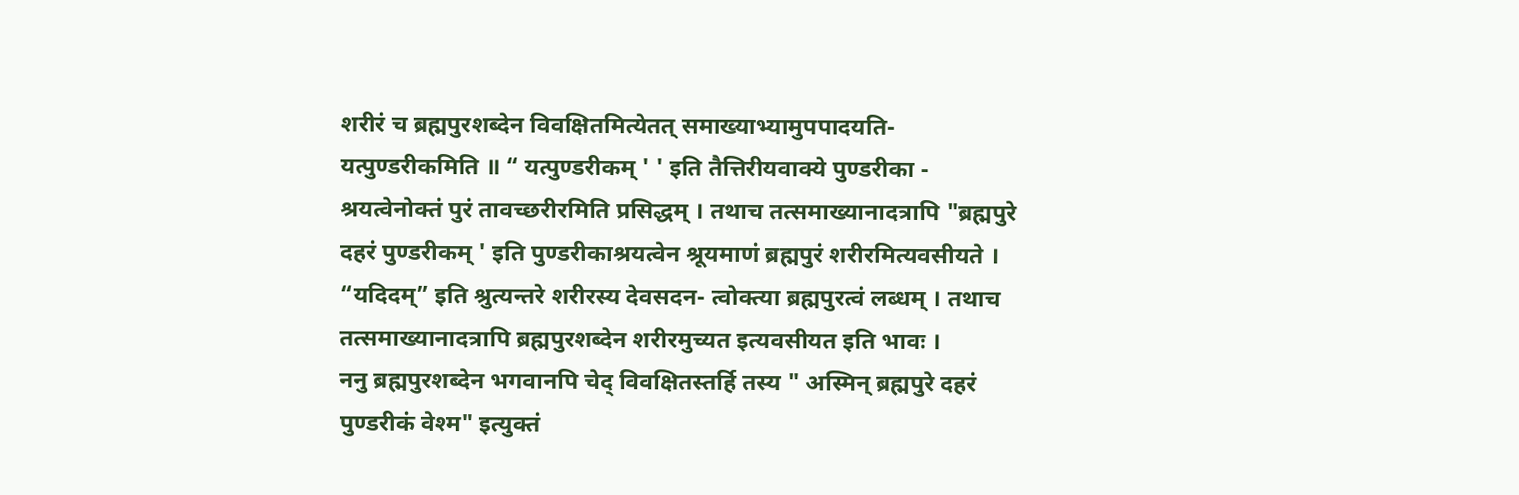शरीरं च ब्रह्मपुरशब्देन विवक्षितमित्येतत् समाख्याभ्यामुपपादयति- यत्पुण्डरीकमिति ॥ “ यत्पुण्डरीकम् ' ' इति तैत्तिरीयवाक्ये पुण्डरीका - श्रयत्वेनोक्तं पुरं तावच्छरीरमिति प्रसिद्धम् । तथाच तत्समाख्यानादत्रापि "ब्रह्मपुरे दहरं पुण्डरीकम् ' इति पुण्डरीकाश्रयत्वेन श्रूयमाणं ब्रह्मपुरं शरीरमित्यवसीयते । “यदिदम्” इति श्रुत्यन्तरे शरीरस्य देवसदन- त्वोक्त्या ब्रह्मपुरत्वं लब्धम् । तथाच तत्समाख्यानादत्रापि ब्रह्मपुरशब्देन शरीरमुच्यत इत्यवसीयत इति भावः ।
ननु ब्रह्मपुरशब्देन भगवानपि चेद् विवक्षितस्तर्हि तस्य " अस्मिन् ब्रह्मपुरे दहरं पुण्डरीकं वेश्म" इत्युक्तं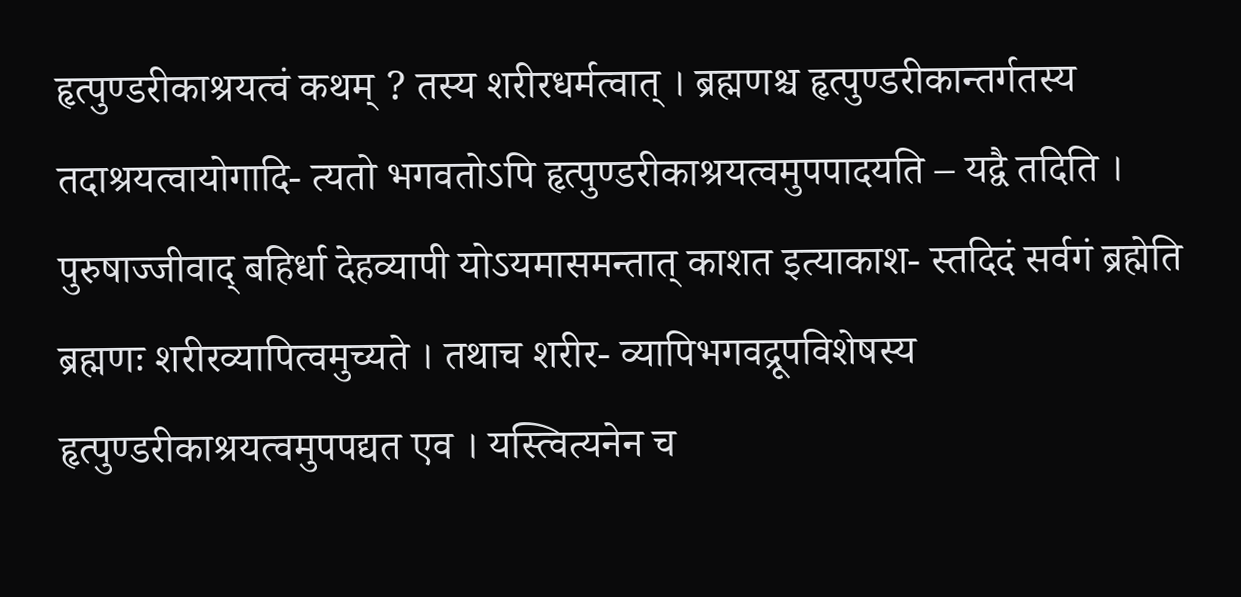हृत्पुण्डरीकाश्रयत्वं कथम् ? तस्य शरीरधर्मत्वात् । ब्रह्मणश्च हृत्पुण्डरीकान्तर्गतस्य तदाश्रयत्वायोगादि- त्यतो भगवतोऽपि हृत्पुण्डरीकाश्रयत्वमुपपादयति – यद्वै तदिति । पुरुषाज्जीवाद् बहिर्धा देहव्यापी योऽयमासमन्तात् काशत इत्याकाश- स्तदिदं सर्वगं ब्रह्मेति ब्रह्मणः शरीरव्यापित्वमुच्यते । तथाच शरीर- व्यापिभगवद्रूपविशेषस्य हृत्पुण्डरीकाश्रयत्वमुपपद्यत एव । यस्त्वित्यनेन च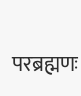परब्रह्मणः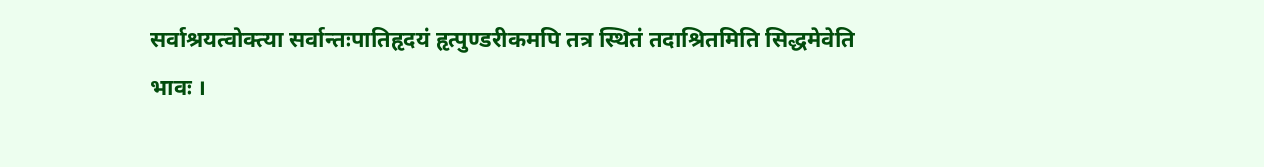सर्वाश्रयत्वोक्त्या सर्वान्तःपातिहृदयं हृत्पुण्डरीकमपि तत्र स्थितं तदाश्रितमिति सिद्धमेवेति भावः ।